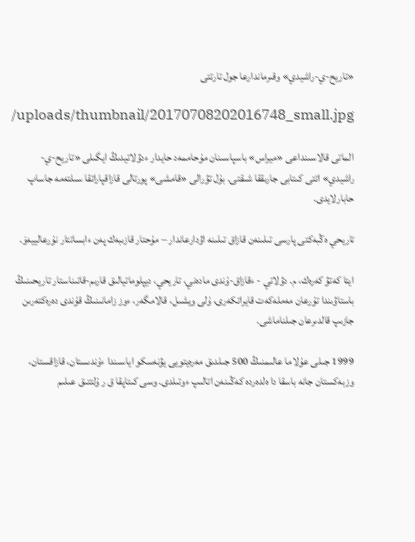«تاريح-ي-راشيدي» وقىرماندارعا جول تارتتى

/uploads/thumbnail/20170708202016748_small.jpg

الماتى قالاسىنداعى «ميراس» باسپاسىنان مۇحاممەد حايدار ءدۋلاتيدىڭ ايگىلى «تاريح-ي-راشيدي» اتتى كىتابى جارىققا شىقتى. بۇل تۋرالى «قامشى» پورتالى قازاقپاراتقا سىلتەمە جاساپ حابارلايدى.

تاريحي ەڭبەكتى پارسى تىلىنەن قازاق تىلىنە اۋدارعاندار – مۇحتار قازىبەك پەن ءابساتتار نۇرعالييەۆ.

ايتا كەتۋ كەرەك، م. دۋلاتي - ءقازاق-ۇندى مادەني، تاريحي، ديپلوماتيالىق قارىم-قاتىناستار تاريحىنىڭ باستاۋىندا تۇرعان مەملەكەت قايراتكەرى، ۇلى ويشىل، قالامگەر، ءوز زامانىنىڭ قۇندى دەرەكتەرىن جازىپ قالدىرعان جىلناماشى.

1999 جىلى عۇلاما عالىمنىڭ 500 جىلدىق مەرەيتويى يۋنەسكو اياسىندا ءۇندىستان، قازاقستان، وزبەكستان جانە باسقا دا ەلدەردە كەڭىنەن اتالىپ ءوتىلدى. وسى كىتاپقا ق ر ۇلتتىق عىلىم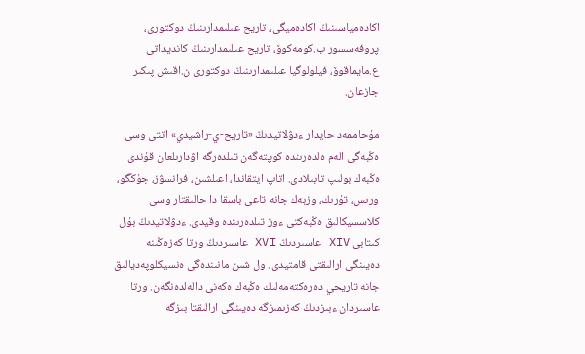اكادەمياسىنىڭ اكادەميگى، تاريح عىلىمدارىنىڭ دوكتورى، پروفەسسور ب.كومەكوۆ، تاريح عىلىمدارىنىڭ كانديداتى ع.مايماقوۆ، فيلولوگيا عىلىمدارىنىڭ دوكتورى ن.اقىش پىكىر جازعان.

مۇحاممەد حايدار ءدۋلاتيدىڭ «تاريح-ي-راشيدي» اتتى وسى ەڭبەگى الەم ەلدەرىندە كوپتەگەن تىلدەرگە اۋدارىلعان قۇندى ەڭبەك بولىپ تابىلادى. اتاپ ايتقاندا، اعىلشىن، فرانسۋز، جۇڭگو، ورىس، تۇرىك، وزبەك جانە تاعى باسقا دا حالىقتار وسى كلاسسيكالىق ەڭبەكتى ءوز تىلدەرىندە وقيدى. ءدۋلاتيدىڭ بۇل كىتابى XIV عاسىردىڭ XVI عاسىردىڭ ورتا كەزەڭىنە دەيىنگى ارالىقتى قامتيدى. ول شىن مانىندەگى ەنسيكلوپەديالىق جانە تاريحي دەرەكتەمەلىك ەڭبەك ەكەنى دالەلدەنگەن. ورتا عاسىردان ءبىزدىڭ كەزىمىزگە دەيىنگى ارالىقتا بىزگە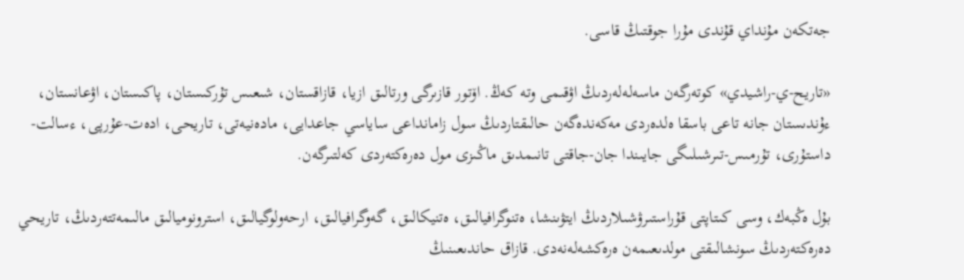جەتكەن مۇنداي قۇندى مۇرا جوقتىڭ قاسى.

«تاريح-ي-راشيدي» كوتەرگەن ماسەلەلەردىڭ اۋقىمى وتە كەڭ. اۆتور قازىرگى ورتالىق ازيا، قازاقستان، شىعىس تۇركىستان، پاكىستان، اۋعانستان، ءۇندىستان جانە تاعى باسقا ەلدەردى مەكەندەگەن حالىقتاردىڭ سول زامانداعى ساياسي جاعدايى، مادەنيەتى، تاريحى، ادەت-عۇرپى، ءسالت-داستۇرى، تۇرمىس-تىرشىلىگى جايىندا جان-جاقتى تانىمدىق ماڭىزى مول دەرەكتەردى كەلتىرگەن.

بۇل ەڭبەك، وسى كىتاپتى قۇراستىرۋشىلاردىڭ ايتۋىنشا، ەتنوگرافيالىق، ەتنيكالىق، گەوگرافيالىق، ارحەولوگيالىق، استرونوميالىق مالىمەتتەردىڭ، تاريحي دەرەكتەردىڭ سونشالىقتى مولدىعىمەن ەرەكشەلەنەدى. قازاق حاندىعىنىڭ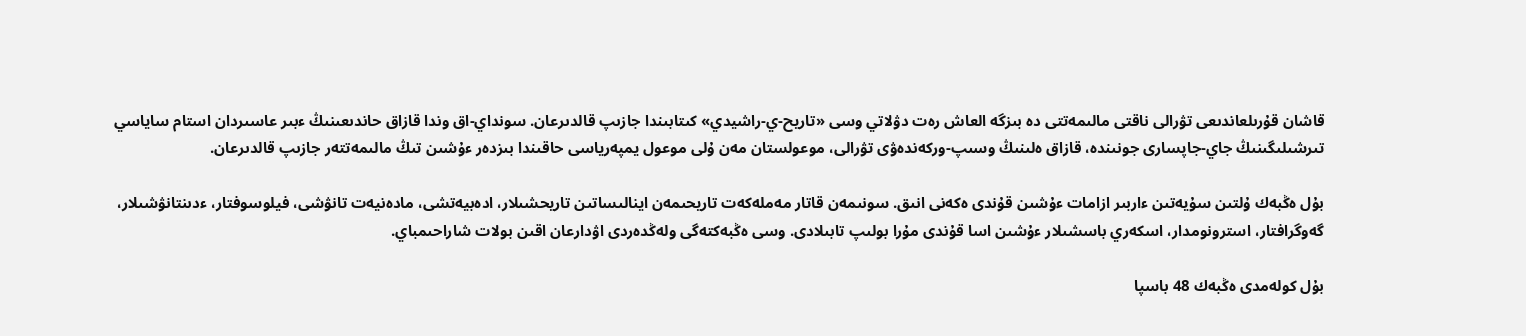قاشان قۇرىلعاندىعى تۋرالى ناقتى مالىمەتتى دە بىزگە العاش رەت دۋلاتي وسى «تاريح-ي-راشيدي» كىتابىندا جازىپ قالدىرعان. سونداي-اق وندا قازاق حاندىعىنىڭ ءبىر عاسىردان استام ساياسي تىرشىلىگىنىڭ جاي-جاپسارى جونىندە، قازاق ەلىنىڭ وسىپ-وركەندەۋى تۋرالى، موعولستان مەن ۇلى موعول يمپەرياسى حاقىندا بىزدەر ءۇشىن تىڭ مالىمەتتەر جازىپ قالدىرعان.

بۇل ەڭبەك ۇلتىن سۇيەتىن ءاربىر ازامات ءۇشىن قۇندى ەكەنى انىق. سونىمەن قاتار مەملەكەت تاريحىمەن اينالىساتىن تاريحشىلار، ادەبيەتشى، مادەنيەت تانۋشى، فيلوسوفتار، ءدىنتانۋشىلار، گەوگرافتار، استرونومدار، اسكەري باسشىلار ءۇشىن اسا قۇندى مۇرا بولىپ تابىلادى. وسى ەڭبەكتەگى ولەڭدەردى اۋدارعان اقىن بولات شاراحىمباي.

بۇل كولەمدى ەڭبەك 48 باسپا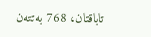تاباقتان، 768 بەتتەن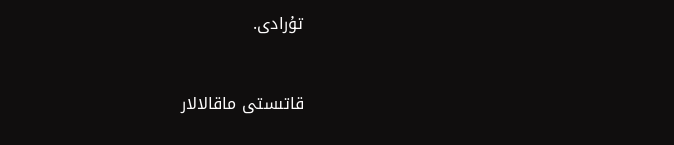تۇرادى.



قاتىستى ماقالالار